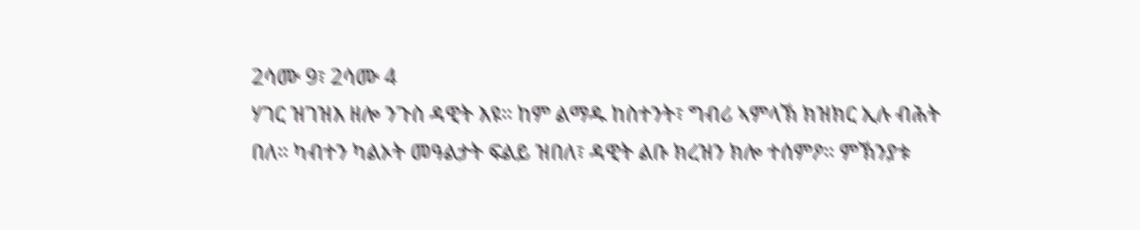2ሳሙ 9፣ 2ሳሙ 4
ሃገር ዝገዝእ ዘሎ ንጉስ ዳዊት እዩ። ከም ልማዱ ከስተንት፣ ግብሪ ኣምላኽ ክዝክር ኢሉ ብሕት በለ። ካብተን ካልኦት መዓልታት ፍልይ ዝበለ፣ ዳዊት ልቡ ክረዝን ክሎ ተሰምዖ። ምኽንያቱ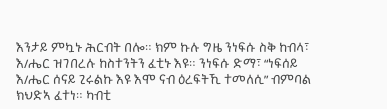እንታይ ምኳኑ ሕርብት በሎ። ክም ኩሉ ግዜ ንነፍሱ ስቅ ከብላ፣ እ/ሔር ዝገበረሉ ከስተንትን ፈቲኑ እዩ። ንነፍሱ ድማ፣ “ነፍሰይ እ/ሔር ሰናይ ጊሩልኩ እዩ እሞ ናብ ዕረፍትኺ ተመለሲ” ብምባል ክህድኣ ፈተነ። ካብቲ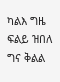ካልእ ግዜ ፍልይ ዝበለ ግና ቅልል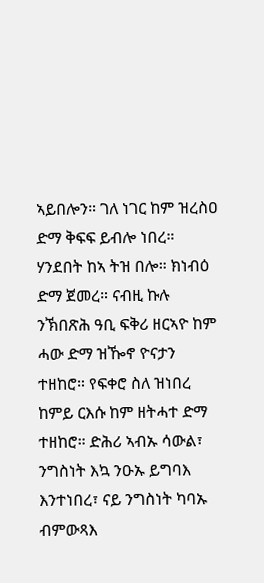ኣይበሎን። ገለ ነገር ከም ዝረስዐ ድማ ቅፍፍ ይብሎ ነበረ። ሃንደበት ከኣ ትዝ በሎ። ክነብዕ ድማ ጀመረ። ናብዚ ኩሉ ንኽበጽሕ ዓቢ ፍቅሪ ዘርኣዮ ከም ሓው ድማ ዝዀኖ ዮናታን ተዘከሮ። የፍቀሮ ስለ ዝነበረ ከምይ ርእሱ ከም ዘትሓተ ድማ ተዘከሮ። ድሕሪ ኣብኡ ሳውል፣ ንግስነት እኳ ንዑኡ ይግባእ እንተነበረ፣ ናይ ንግስነት ካባኡ ብምውጻእ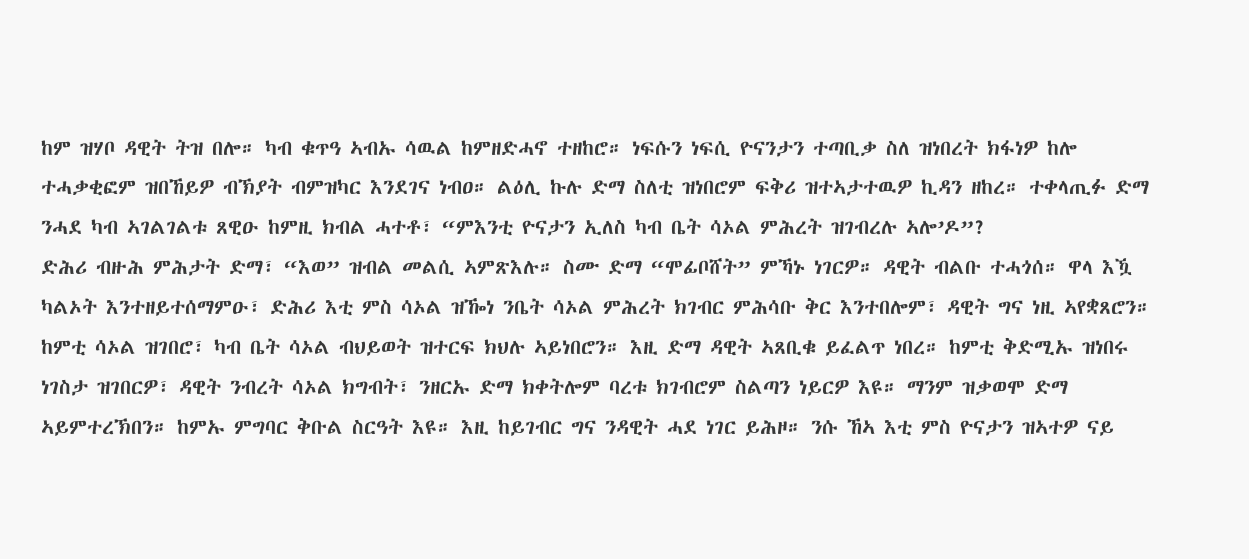ከም ዝሃቦ ዳዊት ትዝ በሎ። ካብ ቁጥዓ ኣብኡ ሳዉል ከምዘድሓኖ ተዘከሮ። ነፍሱን ነፍሲ ዮናንታን ተጣቢቃ ስለ ዝነበረት ክፋነዎ ከሎ ተሓቃቂፎም ዝበኸይዎ ብኽያት ብምዝካር እንደገና ነብዐ። ልዕሊ ኩሉ ድማ ስለቲ ዝነበሮም ፍቅሪ ዝተኣታተዉዎ ኪዳን ዘከረ። ተቀላጢፉ ድማ ንሓደ ካብ ኣገልገልቱ ጸዊዑ ከምዚ ክብል ሓተቶ፣ “ምእንቲ ዮናታን ኢለስ ካብ ቤት ሳኦል ምሕረት ዝገብረሉ ኣሎ’ዶ”?
ድሕሪ ብዙሕ ምሕታት ድማ፣ “እወ” ዝብል መልሲ ኣምጽእሉ። ስሙ ድማ “ሞፊቦሸት” ምኻኑ ነገርዎ። ዳዊት ብልቡ ተሓጎሰ። ዋላ እዃ ካልኦት እንተዘይተሰማምዑ፣ ድሕሪ እቲ ምስ ሳኦል ዝዀነ ንቤት ሳኦል ምሕረት ክገብር ምሕሳቡ ቅር እንተበሎም፣ ዳዊት ግና ነዚ ኣየቋጸሮን። ከምቲ ሳኦል ዝገበሮ፣ ካብ ቤት ሳኦል ብህይወት ዝተርፍ ክህሉ ኣይነበሮን። እዚ ድማ ዳዊት ኣጸቢቁ ይፈልጥ ነበረ። ከምቲ ቅድሚኡ ዝነበሩ ነገስታ ዝገበርዎ፣ ዳዊት ንብረት ሳኦል ክግብት፣ ንዘርኡ ድማ ክቀትሎም ባረቱ ክገብሮም ስልጣን ነይርዎ እዩ። ማንም ዝቃወሞ ድማ ኣይምተረኽበን። ከምኡ ምግባር ቅቡል ስርዓት እዩ። እዚ ከይገብር ግና ንዳዊት ሓደ ነገር ይሕዞ። ንሱ ኸኣ እቲ ምስ ዮናታን ዝኣተዎ ናይ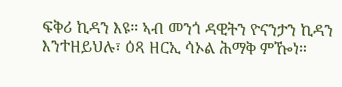ፍቅሪ ኪዳን እዩ። ኣብ መንጎ ዳዊትን ዮናንታን ኪዳን እንተዘይህሉ፣ ዕጻ ዘርኢ ሳኦል ሕማቅ ምዀነ።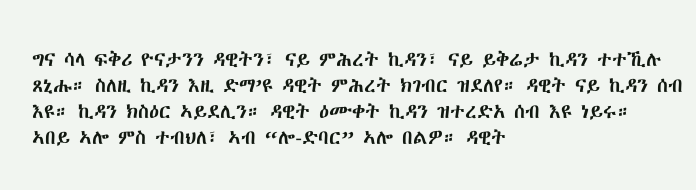ግና ሳላ ፍቅሪ ዮናታንን ዳዊትን፣ ናይ ምሕረት ኪዳን፣ ናይ ይቅሬታ ኪዳን ተተኺሉ ጸኒሑ። ስለዚ ኪዳን እዚ ድማ’ዩ ዳዊት ምሕረት ክገብር ዝደለየ። ዳዊት ናይ ኪዳን ሰብ እዩ። ኪዳን ክስዕር ኣይደሊን። ዳዊት ዕሙቀት ኪዳን ዝተረድአ ሰብ እዩ ነይሩ።
ኣበይ ኣሎ ምስ ተብህለ፣ ኣብ “ሎ-ድባር” ኣሎ በልዎ። ዳዊት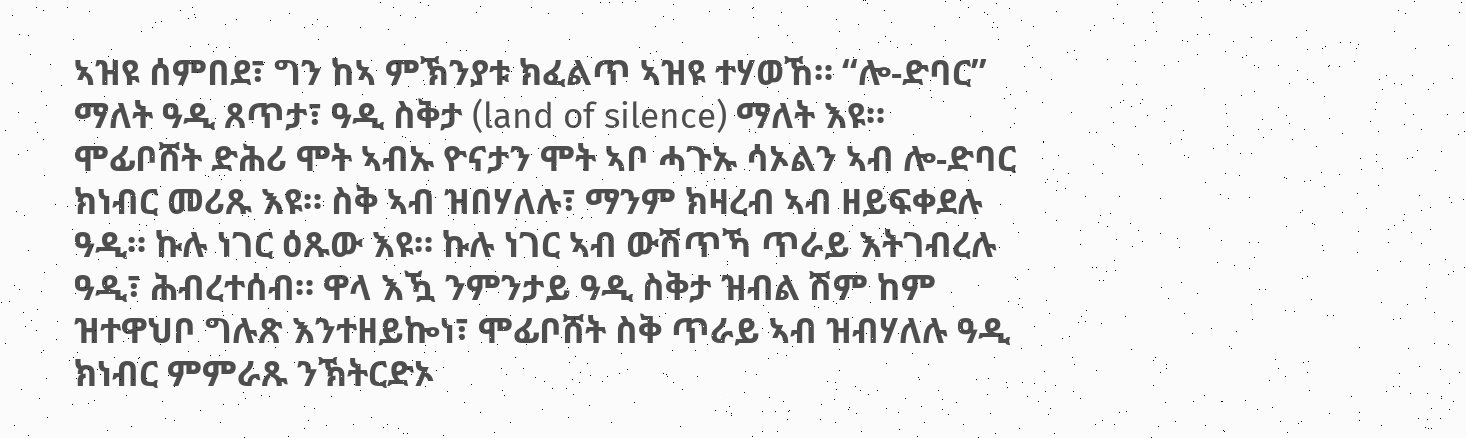ኣዝዩ ሰምበደ፣ ግን ከኣ ምኽንያቱ ክፈልጥ ኣዝዩ ተሃወኸ። “ሎ-ድባር” ማለት ዓዲ ጸጥታ፣ ዓዲ ስቅታ (land of silence) ማለት እዩ። ሞፊቦሸት ድሕሪ ሞት ኣብኡ ዮናታን ሞት ኣቦ ሓጉኡ ሳኦልን ኣብ ሎ-ድባር ክነብር መሪጹ እዩ። ስቅ ኣብ ዝበሃለሉ፣ ማንም ክዛረብ ኣብ ዘይፍቀደሉ ዓዲ። ኩሉ ነገር ዕጹው እዩ። ኩሉ ነገር ኣብ ውሽጥኻ ጥራይ እትገብረሉ ዓዲ፣ ሕብረተሰብ። ዋላ እዃ ንምንታይ ዓዲ ስቅታ ዝብል ሽም ከም ዝተዋህቦ ግሉጽ እንተዘይኰነ፣ ሞፊቦሸት ስቅ ጥራይ ኣብ ዝብሃለሉ ዓዲ ክነብር ምምራጹ ንኽትርድኦ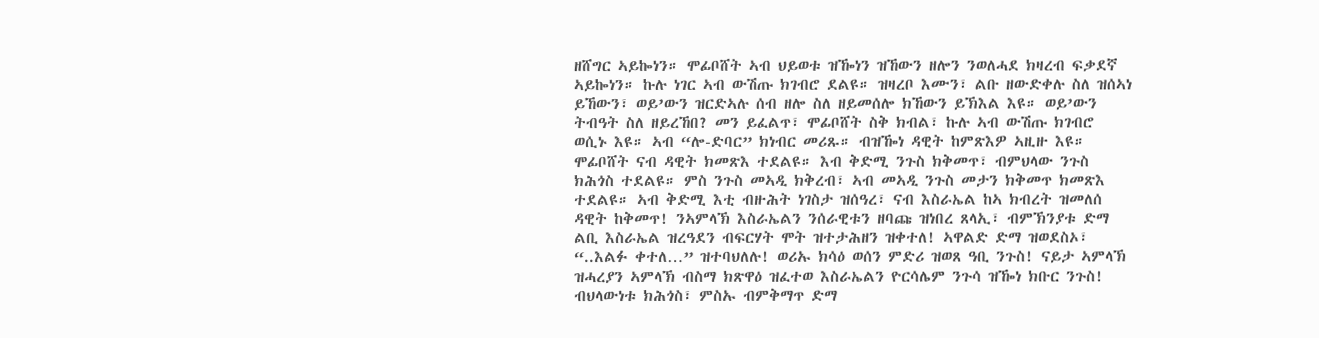ዘሸግር ኣይኰነን። ሞፊቦሸት ኣብ ህይወቱ ዝዀነን ዝኸውን ዘሎን ንወለሓደ ክዛረብ ፍቃደኛ ኣይኰነን። ኩሉ ነገር ኣብ ውሽጡ ክገብሮ ደልዩ። ዝዛረቦ እሙን፣ ልቡ ዘውድቀሉ ስለ ዝሰኣነ ይኸውን፣ ወይ’ውን ዝርድኣሉ ሰብ ዘሎ ስለ ዘይመሰሎ ክኸውን ይኽእል እዩ። ወይ’ውን ትብዓት ስለ ዘይረኸበ? መን ይፈልጥ፣ ሞፊቦሸት ስቅ ክብል፣ ኩሉ ኣብ ውሽጡ ክገብሮ ወሲኑ እዩ። ኣብ “ሎ-ድባር” ክነብር መሪጹ። ብዝዀነ ዳዊት ከምጽእዎ ኣዚዙ እዩ።
ሞፊቦሸት ናብ ዳዊት ክመጽእ ተደልዩ። እብ ቅድሚ ንጉስ ክቅመጥ፣ ብምህላው ንጉስ ክሕጎስ ተደልዩ። ምስ ንጉስ መኣዲ ክቅረብ፣ ኣብ መኣዲ ንጉስ መታን ክቅመጥ ክመጽእ ተደልዩ። ኣብ ቅድሚ እቲ ብዙሕት ነገስታ ዝሰዓረ፣ ናብ እስራኤል ከኣ ክብረት ዝመለሰ ዳዊት ከቅመጥ! ንኣምላኽ እስራኤልን ንሰራዊቱን ዘባጩ ዝነበረ ጸላኢ፣ ብምኽንያቱ ድማ ልቢ እስራኤል ዝረዓደን ብፍርሃት ሞት ዝተታሕዘን ዝቀተለ! ኣዋልድ ድማ ዝወደስኦ፣ “..እልፉ ቀተለ…” ዝተባህለሉ! ወሪኡ ክሳዕ ወሰን ምድሪ ዝወጸ ዓቢ ንጉስ! ናይታ ኣምላኽ ዝሓረያን ኣምላኽ ብስማ ክጽዋዕ ዝፈተወ እስራኤልን ዮርሳሌም ንጉሳ ዝዀነ ክቡር ንጉስ! ብህላውነቱ ክሕጎስ፣ ምስኡ ብምቅማጥ ድማ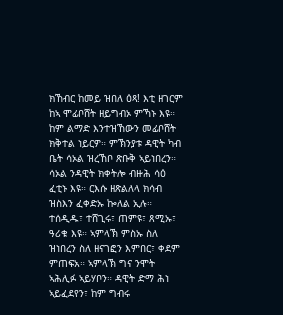ክኸብር ከመይ ዝበለ ዕጻ! እቲ ዘገርም ከኣ ሞፊቦሸት ዘይግብኦ ምኻኑ እዩ። ከም ልማድ እንተዝኸውን መፊቦሸት ክቅተል ነይርዎ። ምኽንያቱ ዳዊት ካብ ቤት ሳኦል ዝረኸቦ ጽቡቅ ኣይነበረን። ሳኦል ንዳዊት ክቀትሎ ብዙሕ ሳዕ ፈቲኑ እዩ። ርእሱ ዘጽልለላ ክሳብ ዝስእን ፈቀድኡ ኰለል ኢሉ። ተሰዲዱ፣ ተሸጊሩ፣ ጠምዩ፣ ጸሚኡ፣ ዓሪቁ እዩ። ኣምላኽ ምስኡ ስለ ዝነበረን ስለ ዘናገፎን እምበር፣ ቀደም ምጠፍአ። ኣምላኽ ግና ንሞት ኣሕሊፉ ኣይሃቦን። ዳዊት ድማ ሕነ ኣይፈደየን፣ ከም ግብሩ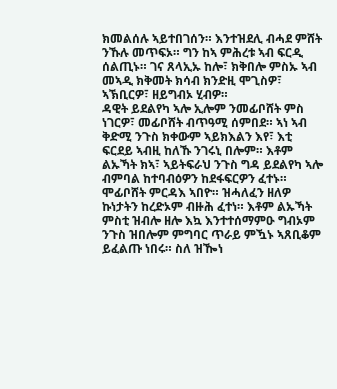ክመልሰሉ ኣይተበገሰን። እንተዝደሊ ብሓደ ምሸት ንኹሉ መጥፍኦ። ግን ከኣ ምሕረቱ ኣብ ፍርዲ ሰልጢኑ። ገና ጸላኢኡ ከሎ፣ ክቅበሎ ምስኡ ኣብ መኣዲ ክቅመት ክሳብ ክንድዚ ሞጊስዎ፣ ኣኽቢርዎ፣ ዘይግብኦ ሂብዎ።
ዳዊት ይደልየካ ኣሎ ኢሎም ንመፊቦሸት ምስ ነገርዎ፣ መፊቦሸት ብጥዓሚ ሰምበደ። ኣነ ኣብ ቅድሚ ንጉስ ክቀውም ኣይክእልን እየ፣ እቲ ፍርደይ ኣብዚ ከለኹ ንገሩኒ በሎም። እቶም ልኡኻት ክኣ፣ ኣይትፍራህ ንጉስ ግዳ ይደልየካ ኣሎ ብምባል ከተባብዕዎን ከደፋፍርዎን ፈተኑ። ሞፊቦሸት ምርዳእ ኣበዮ። ዝሓለፈን ዘለዎ ኩነታትን ከረድኦም ብዙሕ ፈተነ። እቶም ልኡኻት ምስቲ ዝብሎ ዘሎ እኳ እንተተሰማምዑ ግብኦም ንጉስ ዝበሎም ምግባር ጥራይ ምዃኑ ኣጸቢቆም ይፈልጡ ነበሩ። ስለ ዝዀነ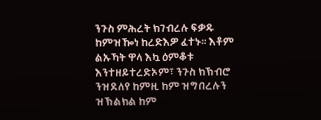ንጉስ ምሕረት ክገብረሉ ፍቃዱ ከምዝዀነ ከረድእዎ ፈተኑ። እቶም ልኡኻት ዋላ እኳ ዕምቆቱ እንተዘይተረድኦም፣ ንጉስ ክኽብሮ ንዝደለየ ከምዚ ከም ዝግበረሉን ዝኽልክል ከም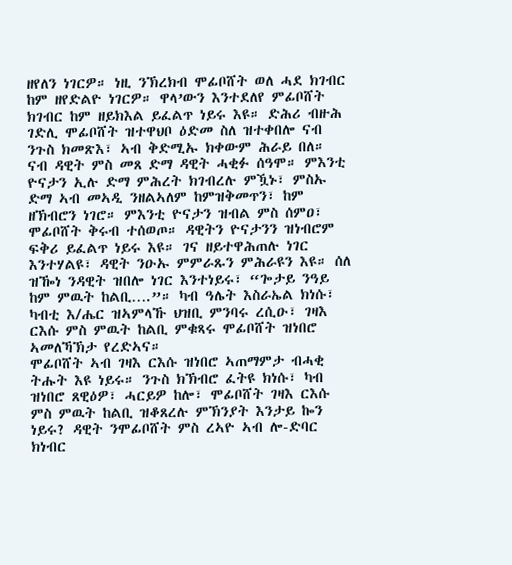ዘየለን ነገርዎ። ነዚ ንኽረክብ ሞፊቦሸት ወለ ሓደ ክገብር ከም ዘየድልዮ ነገርዎ። ዋላ’ውን እንተደለየ ምፊቦሸት ክገብር ከም ዘይክእል ይፈልጥ ነይሩ እዩ። ድሕሪ ብዙሕ ገድሊ ሞፊቦሸት ዝተዋህቦ ዕድመ ስለ ዝተቀበሎ ናብ ንጉስ ክመጽእ፣ ኣብ ቅድሚኡ ክቀውም ሕራይ በለ። ናብ ዳዊት ምስ መጸ ድማ ዳዊት ሓቂፉ ሰዓሞ። ምእንቲ ዮናታን ኢሉ ድማ ምሕረት ክገብረሉ ምዃኑ፣ ምስኡ ድማ ኣብ መኣዲ ንዘልኣለም ከምዝቅመጥን፣ ከም ዘኽብሮን ነገሮ። ምእንቲ ዮናታን ዝብል ምስ ሰምዐ፣ ሞፊቦሸት ቅሩብ ተሰወጦ። ዳዊትን ዮናታንን ዝነብሮም ፍቅሪ ይፈልጥ ነይሩ እዩ። ገና ዘይተዋሕጠሉ ነገር እንተሃልዩ፣ ዳዊት ንዑኡ ምምራጹን ምሕራዩን እዩ። ሰለ ዝዀነ ንዳዊት ዝበሎ ነገር እንተነይሩ፣ “ጐታይ ንዓይ ከም ምዉት ከልቢ….”። ካብ ዓሌት እስራኤል ክነሱ፣ ካብቲ እ/ሔር ዝኣምላኹ ህዝቢ ምንባሩ ረሲዑ፣ ገዛእ ርእሱ ምስ ምዉት ከልቢ ምቁጻሩ ሞፊቦሸት ዝነበሮ ኣመለኻኽታ የረድኣና።
ሞፊቦሸት ኣብ ገዛእ ርእሱ ዝነበሮ ኣጠማምታ ብሓቂ ትሑት እዩ ነይሩ። ንጉስ ክኽብሮ ፈትዩ ክነሱ፣ ካብ ዝነበሮ ጸዊዕዎ፣ ሓርይዎ ከሎ፣ ሞፊቦሸት ገዛእ ርእሱ ምስ ምዉት ከልቢ ዝቆጸረሉ ምኽንያት እንታይ ኰን ነይሩ? ዳዊት ንሞፊቦሸት ምስ ረኣዮ ኣብ ሎ-ድባር ክነብር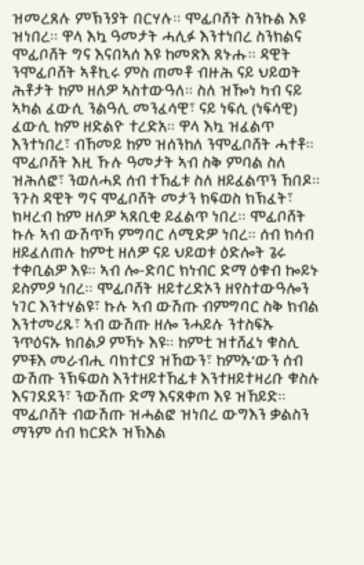ዝመረጸሉ ምኽንያት በርሃሉ። ሞፊቦሸት ስንኩል እዩ ዝነበረ። ዋላ እኳ ዓመታት ሓሊፉ እንተነበረ ስንክልና ሞፊቦሸት ግና እናበኣሰ እዩ ከመጽእ ጸኑሑ። ዳዊት ንሞፊቦሸት ኣቶኪሩ ምስ ጠመቶ ብዙሕ ናይ ህይወት ሕቶታት ከም ዘለዎ ኣስተውዓለ። ስለ ዝዀነ ካብ ናይ ኣካል ፈውሲ ንልዓሊ መንፈሳዊ፣ ናይ ነፍሲ (ነፍሳዊ) ፈውሲ ከም ዘድልዮ ተረድአ። ዋላ እኳ ዝፈልጥ እንተነበረ፣ ብኸመይ ከም ዝሰንከለ ንሞፊቦሸት ሓተቶ። ሞፊቦሸት እዚ ኹሉ ዓመታት ኣብ ስቅ ምባል ስለ ዝሕለፎ፣ ንወለሓደ ሰብ ተኸፊቱ ስለ ዘይፈልጥን ኸበዶ። ንጉስ ዳዊት ግና ሞፊቦሸት መታን ክፍወስ ክኽፈት፣ ክዛረብ ከም ዘለዎ ኣጸቢቂ ይፈልጥ ነበረ። ሞፊቦሸት ኩሉ ኣብ ውሽጥኻ ምግባር ለሚድዎ ነበረ። ሰብ ክሳብ ዘይፈለጠሉ ከምቲ ዘለዎ ናይ ህይወቱ ዕድሎት ጌሩ ተቀቢልዎ እዩ። ኣብ ሎ-ድባር ክነብር ድማ ዕቁብ ኰይኑ ይስምዖ ነበረ። ሞፊቦሸት ዘይተረድኦን ዘየስተውዓሎን ነገር እንተሃልዩ፣ ኩሉ ኣብ ውሽጡ ብምግባር ስቅ ክብል እንተመሪጹ፣ ኣብ ውሽጡ ዘሎ ንሓይሉ ንተስፍኡ ንጥዕናኡ ክበልዖ ምኻኑ እዩ። ከምቲ ዝተሸፈነ ቁስሊ ምቹእ መራብሒ ባክተርያ ዝኸውን፣ ከምኡ’ውን ሰብ ውሽጡ ንኽፍወስ እንተዘይተኸፊቱ እንተዘይተዛሪቡ ቁስሉ እናገደደን፣ ንውሽጡ ድማ እናጸቀጦ እዩ ዝኸይድ።
ሞፊቦሸት ብውሽጡ ዝሓልፎ ዝነበረ ውግእን ቃልስን ማንም ሰብ ክርድኦ ዝኽእል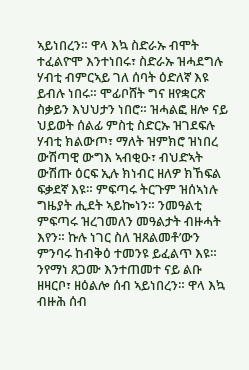ኣይነበረን። ዋላ እኳ ስድራኡ ብሞት ተፈልዮሞ እንተነበሩ፣ ስድራኡ ዝሓደግሉ ሃብቲ ብምርኣይ ገለ ሰባት ዕድለኛ እዩ ይብሉ ነበሩ። ሞፊቦሸት ግና ዘየቋርጽ ስቃይን እህህታን ነበሮ። ዝሓልፎ ዘሎ ናይ ህይወት ሰልፊ ምስቲ ስድርኡ ዝገደፍሉ ሃብቲ ክልውጦ፣ ማለት ዝምክሮ ዝነበረ ውሽጣዊ ውግእ ኣብቂዑ፣ ብህድኣት ውሽጡ ዕርፍ ኢሉ ክነብር ዘለዎ ክኸፍል ፍቃደኛ እዩ። ምፍጣሩ ትርጉም ዝሰኣነሉ ግዜያት ሒደት ኣይኰነን። ንመዓልቲ ምፍጣሩ ዝረገመለን መዓልታት ብዙሓት እየን። ኩሉ ነገር ስለ ዝጸልመቶ’ውን ምንባሩ ከብቅዕ ተመንዩ ይፈልጥ እዩ። ንየማነ ጸጋሙ እንተጠመተ ናይ ልቡ ዘዛርቦ፣ ዘዕልሎ ሰብ ኣይነበረን። ዋላ እኳ ብዙሕ ሰብ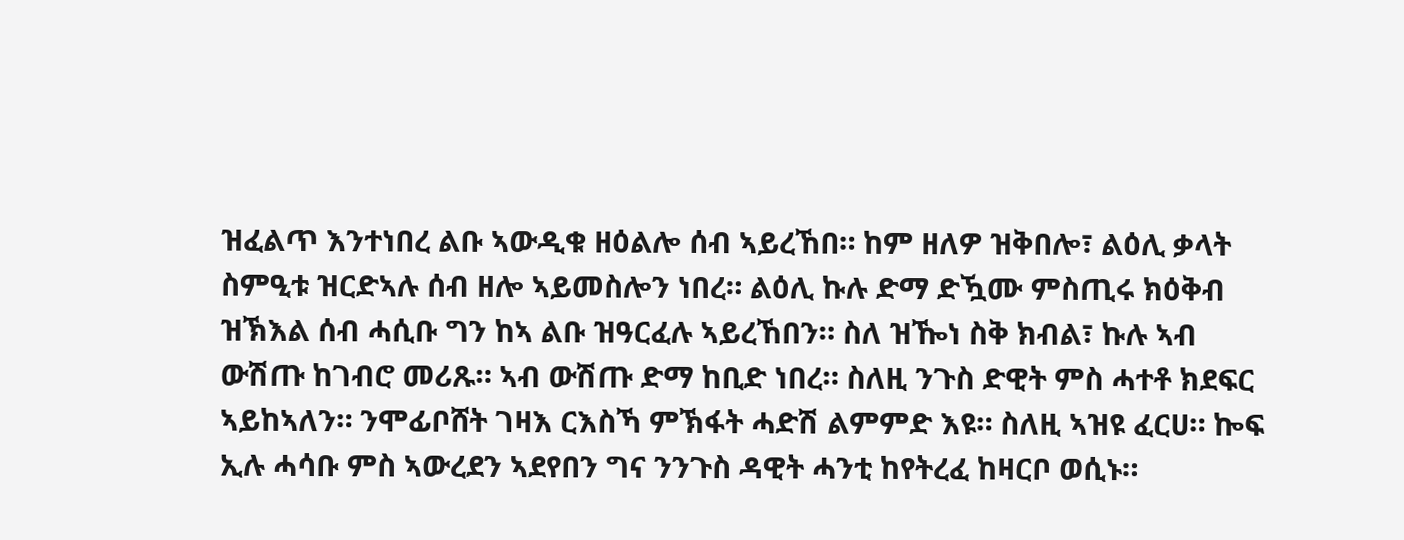ዝፈልጥ እንተነበረ ልቡ ኣውዲቁ ዘዕልሎ ሰብ ኣይረኸበ። ከም ዘለዎ ዝቅበሎ፣ ልዕሊ ቃላት ስምዒቱ ዝርድኣሉ ሰብ ዘሎ ኣይመስሎን ነበረ። ልዕሊ ኩሉ ድማ ድዃሙ ምስጢሩ ክዕቅብ ዝኽእል ሰብ ሓሲቡ ግን ከኣ ልቡ ዝዓርፈሉ ኣይረኸበን። ስለ ዝዀነ ስቅ ክብል፣ ኩሉ ኣብ ውሽጡ ከገብሮ መሪጹ። ኣብ ውሽጡ ድማ ከቢድ ነበረ። ስለዚ ንጉስ ድዊት ምስ ሓተቶ ክደፍር ኣይከኣለን። ንሞፊቦሸት ገዛእ ርእስኻ ምኽፋት ሓድሽ ልምምድ እዩ። ስለዚ ኣዝዩ ፈርሀ። ኰፍ ኢሉ ሓሳቡ ምስ ኣውረደን ኣደየበን ግና ንንጉስ ዳዊት ሓንቲ ከየትረፈ ከዛርቦ ወሲኑ።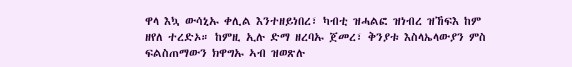ዋላ እኳ ውሳኒኡ ቀሊል እንተዘይነበረ፣ ካብቲ ዝሓልፎ ዝነብረ ዝኸፍእ ከም ዘየለ ተረድኦ። ከምዚ ኢሉ ድማ ዘረባኡ ጀመረ፣ ቅንያቱ እስላኤላውያን ምስ ፍልስጠማውን ክዋግኡ ኣብ ዝወጽሉ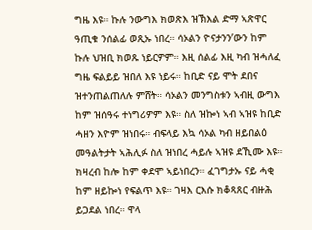ግዜ እዩ። ኩሉ ንውግእ ክወጽእ ዝኽእል ድማ ኣጽዋር ዓጢቁ ንሰልፊ ወጺኡ ነበረ። ሳኦልን ዮናታንን’ውን ከም ኩሉ ህዝቢ ክወጹ ነይርዎም። እዚ ሰልፊ እዚ ካብ ዝሓለፈ ግዜ ፍልይይ ዝበለ እዩ ነይሩ። ከቢድ ናይ ሞት ደበና ዝተንጠልጠለሉ ምሸት። ሳኦልን መንግስቱን ኣብዚ ውግእ ከም ዝሰዓሩ ተነግሪዎም እዩ። ስለ ዝኰነ ኣብ ኣዝዩ ከቢድ ሓዘን እዮም ዝነበሩ። ብፍላይ እኳ ሳኦል ካብ ዘይበልዕ መዓልትታት ኣሕሊፉ ስለ ዝነበረ ሓይሉ ኣዝዩ ደኺሙ እዩ። ክዛረብ ከሎ ከም ቀደሞ ኣይነበረን። ፈገግታኡ ናይ ሓቂ ከም ዘይኰነ የፍልጥ እዩ። ገዛእ ርእሱ ክቆጻጸር ብዙሕ ይጋደል ነበረ። ዋላ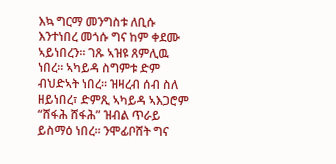እኳ ግርማ መንግስቱ ለቢሱ እንተነበረ መጎሱ ግና ከም ቀደሙ ኣይነበረን። ገጹ ኣዝዩ ጸምሊዉ ነበረ። ኣካይዳ ስግምቱ ድም ብህድኣት ነበረ። ዝዛረብ ሰብ ስለ ዘይነበረ፣ ድምጺ ኣካይዳ ኣእጋሮም “ሸፋሕ ሸፋሕ” ዝብል ጥራይ ይስማዕ ነበረ። ንሞፊቦሸት ግና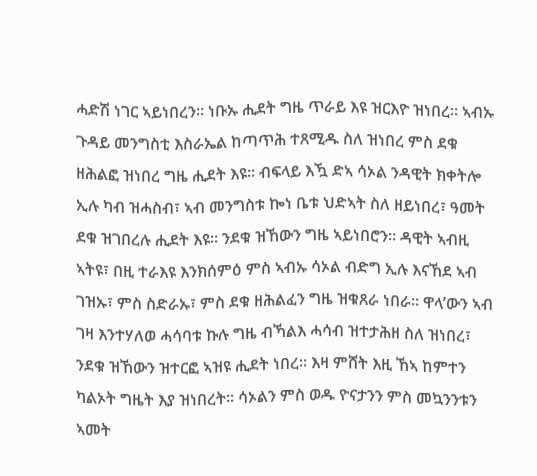ሓድሽ ነገር ኣይነበረን። ነቡኡ ሒደት ግዜ ጥራይ እዩ ዝርእዮ ዝነበረ። ኣብኡ ጉዳይ መንግስቲ እስራኤል ከጣጥሕ ተጸሚዱ ስለ ዝነበረ ምስ ደቁ ዘሕልፎ ዝነበረ ግዜ ሒደት እዩ። ብፍላይ እዃ ድኣ ሳኦል ንዳዊት ክቀትሎ ኢሉ ካብ ዝሓስብ፣ ኣብ መንግስቱ ኰነ ቤቱ ህድኣት ስለ ዘይነበረ፣ ዓመት ደቁ ዝገበረሉ ሒደት እዩ። ንደቁ ዝኸውን ግዜ ኣይነበሮን። ዳዊት ኣብዚ ኣትዩ፣ በዚ ተራእዩ እንክሰምዕ ምስ ኣብኡ ሳኦል ብድግ ኢሉ እናኸደ ኣብ ገዝኡ፣ ምስ ስድራኡ፣ ምስ ደቁ ዘሕልፈን ግዜ ዝቁጸራ ነበራ። ዋላ’ውን ኣብ ገዛ እንተሃለወ ሓሳባቱ ኩሉ ግዜ ብኻልእ ሓሳብ ዝተታሕዘ ስለ ዝነበረ፣ ንደቁ ዝኸውን ዝተርፎ ኣዝዩ ሒደት ነበረ። እዛ ምሸት እዚ ኸኣ ከምተን ካልኦት ግዜት እያ ዝነበረት። ሳኦልን ምስ ወዱ ዮናታንን ምስ መኳንንቱን ኣመት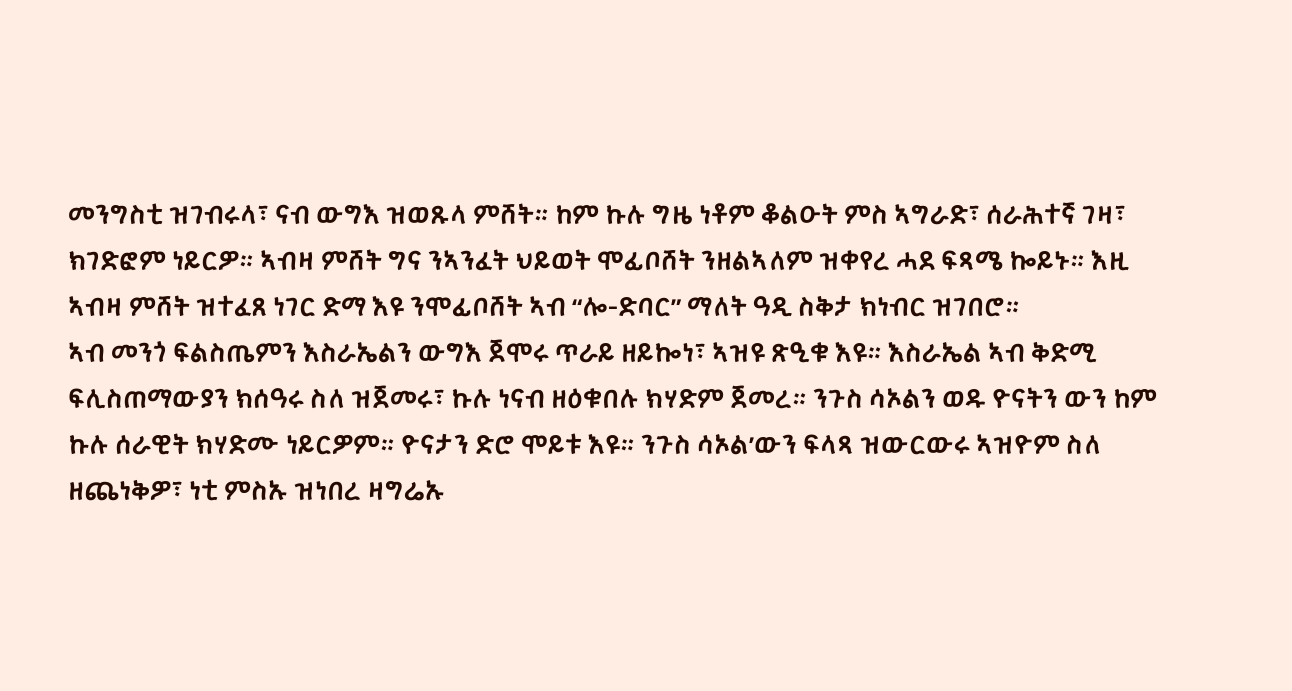መንግስቲ ዝገብሩላ፣ ናብ ውግእ ዝወጹላ ምሸት። ከም ኩሉ ግዜ ነቶም ቆልዑት ምስ ኣግራድ፣ ሰራሕተኛ ገዛ፣ ክገድፎም ነይርዎ። ኣብዛ ምሸት ግና ንኣንፈት ህይወት ሞፊቦሸት ንዘልኣለም ዝቀየረ ሓደ ፍጻሜ ኰይኑ። እዚ ኣብዛ ምሸት ዝተፈጸ ነገር ድማ እዩ ንሞፊቦሸት ኣብ “ሎ-ድባር” ማለት ዓዲ ስቅታ ክነብር ዝገበሮ።
ኣብ መንጎ ፍልስጤምን እስራኤልን ውግእ ጀሞሩ ጥራይ ዘይኰነ፣ ኣዝዩ ጽዒቁ እዩ። እስራኤል ኣብ ቅድሚ ፍሊስጠማውያን ክሰዓሩ ስለ ዝጀመሩ፣ ኩሉ ነናብ ዘዕቁበሉ ክሃድም ጀመረ። ንጉስ ሳኦልን ወዱ ዮናትን ውን ከም ኩሉ ሰራዊት ክሃድሙ ነይርዎም። ዮናታን ድሮ ሞይቱ እዩ። ንጉስ ሳኦል’ውን ፍላጻ ዝውርውሩ ኣዝዮም ስለ ዘጨነቅዎ፣ ነቲ ምስኡ ዝነበረ ዛግሬኡ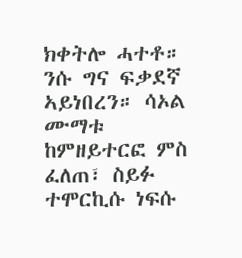ክቀትሎ ሓተቶ። ንሱ ግና ፍቃደኛ ኣይነበረን። ሳኦል ሙማቱ ከምዘይተርፎ ምስ ፈለጠ፣ ስይፉ ተሞርኪሱ ነፍሱ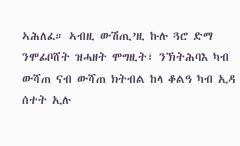ኣሕለፈ። ኣብዚ ውሽጢ’ዚ ኩሉ ጓሮ ድማ ንሞፊቦሸት ዝሓዘት ሞግዚት፣ ንኽትሕባእ ካብ ውሻጠ ናብ ውሻጠ ክትብል ከላ ቆልዓ ካብ ኢዳ ሰተት ኢሉ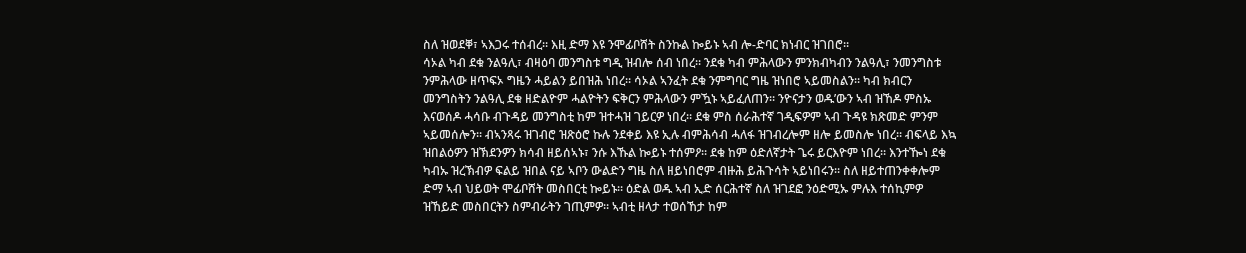ስለ ዝወደቐ፣ ኣእጋሩ ተሰብረ። እዚ ድማ እዩ ንሞፊቦሸት ስንኩል ኰይኑ ኣብ ሎ-ድባር ክነብር ዝገበሮ።
ሳኦል ካብ ደቁ ንልዓሊ፣ ብዛዕባ መንግስቱ ግዲ ዝብሎ ሰብ ነበረ። ንደቁ ካብ ምሕላውን ምንክብካብን ንልዓሊ፣ ንመንግስቱ ንምሕላው ዘጥፍኦ ግዜን ሓይልን ይበዝሕ ነበረ። ሳኦል ኣንፈት ደቁ ንምግባር ግዜ ዝነበሮ ኣይመስልን። ካብ ክብርን መንግስትን ንልዓሊ ደቁ ዘድልዮም ሓልዮትን ፍቅርን ምሕላውን ምዃኑ ኣይፈለጠን። ንዮናታን ወዱ’ውን ኣብ ዝኸዶ ምስኡ እናወሰዶ ሓሳቡ ብጉዳይ መንግስቲ ከም ዝተሓዝ ገይርዎ ነበረ። ደቁ ምስ ሰራሕተኛ ገዲፍዎም ኣብ ጉዳዩ ክጽመድ ምንም ኣይመሰሎን። ብኣንጻሩ ዝገብሮ ዝጽዕሮ ኩሉ ንደቀይ እዩ ኢሉ ብምሕሳብ ሓለፋ ዝገብረሎም ዘሎ ይመስሎ ነበረ። ብፍላይ እኳ ዝበልዕዎን ዝኽደንዎን ክሳብ ዘይሰኣኑ፣ ንሱ እኹል ኰይኑ ተሰምዖ። ደቁ ከም ዕድለኛታት ጌሩ ይርእዮም ነበረ። እንተዀነ ደቁ ካብኡ ዝረኽብዎ ፍልይ ዝበል ናይ ኣቦን ውልድን ግዜ ስለ ዘይነበሮም ብዙሕ ይሕጉሳት ኣይነበሩን። ስለ ዘይተጠንቀቀሎም ድማ ኣብ ህይወት ሞፊቦሸት መስበርቲ ኰይኑ። ዕድል ወዱ ኣብ ኢድ ሰርሕተኛ ስለ ዝገደፎ ንዕድሚኡ ምሉእ ተሰኪምዎ ዝኸይድ መስበርትን ስምብራትን ገጢምዎ። ኣብቲ ዘላታ ተወሰኸታ ከም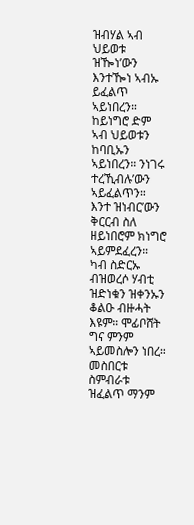ዝብሃል ኣብ ህይወቱ ዝዀነ’ውን እንተዀነ ኣብኡ ይፈልጥ ኣይነበረን። ከይነግሮ ድም ኣብ ህይወቱን ከባቢኡን ኣይነበረን። ንነገሩ ተረኺብሉ’ውን ኣይፈልጥን። እንተ ዝነብር’ውን ቅርርብ ስለ ዘይነበሮም ክነግሮ ኣይምደፈረን። ካብ ስድርኡ ብዝወረሶ ሃብቲ ዝድነቁን ዝቀንኡን ቆልዑ ብዙሓት እዩም። ሞፊቦሸት ግና ምንም ኣይመስሎን ነበረ። መስበርቱ ስምብራቱ ዝፈልጥ ማንም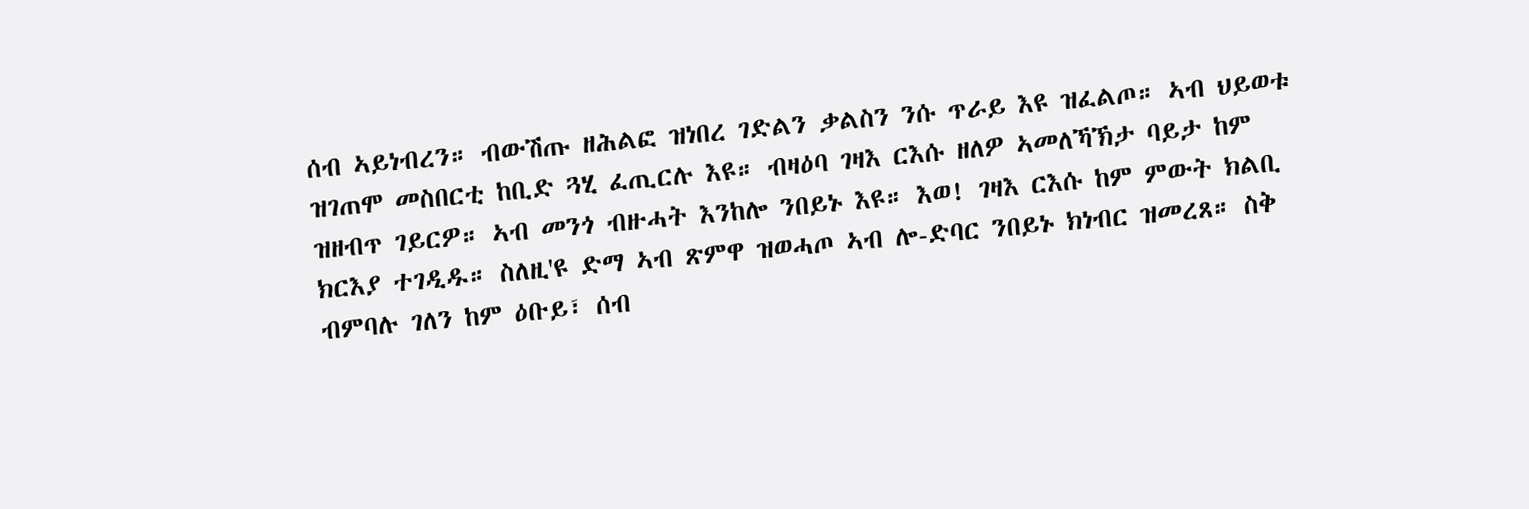ሰብ ኣይነብረን። ብውሽጡ ዘሕልፎ ዝነበረ ገድልን ቃልስን ንሱ ጥራይ እዩ ዝፈልጦ። ኣብ ህይወቱ ዝገጠሞ መስበርቲ ከቢድ ጓሂ ፈጢርሉ እዩ። ብዛዕባ ገዛእ ርእሱ ዘለዎ ኣመለኻኽታ ባይታ ከም ዝዘብጥ ገይርዎ። ኣብ መንጎ ብዙሓት እንከሎ ንበይኑ እዩ። እወ! ገዛእ ርእሱ ከም ምውት ክልቢ ክርእያ ተገዲዱ። ስለዚ'ዩ ድማ ኣብ ጽምዋ ዝወሓጦ ኣብ ሎ-ድባር ንበይኑ ክነብር ዝመረጸ። ስቅ ብምባሉ ገለን ከም ዕቡይ፣ ሰብ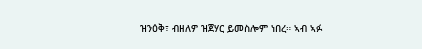ዝንዕቅ፣ ብዘለዎ ዝጀሃር ይመስሎም ነበረ። ኣብ ኣፉ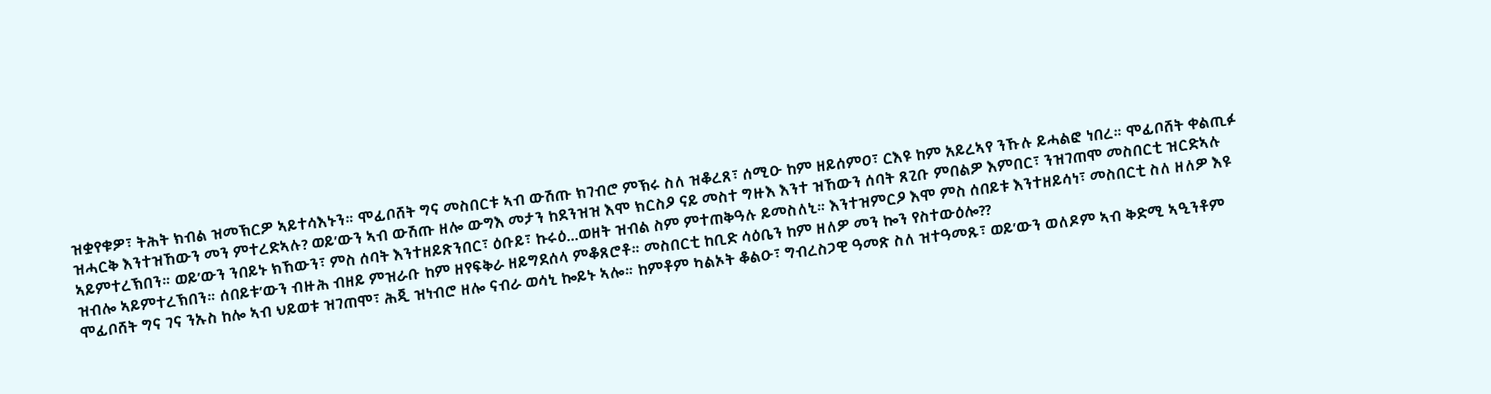ዝቋየቁዎ፣ ትሕት ክብል ዝመኽርዎ ኣይተሳእኑን። ሞፊቦሸት ግና መስበርቱ ኣብ ውሽጡ ክገብሮ ምኽሩ ስለ ዝቆረጸ፣ ሰሚዑ ከም ዘይሰምዐ፣ ርእዩ ከም አይረኣየ ንኹሉ ይሓልፎ ነበረ። ሞፊቦሸት ቀልጢፉ ዝሓርቅ እንተዝኸውን መን ምተረድኣሉ? ወይ’ውን ኣብ ውሽጡ ዘሎ ውግእ መታን ከደንዝዝ እሞ ክርስዖ ናይ መስተ ግዙእ እንተ ዝኸውን ሰባት ጸጊቡ ምበልዎ እምበር፣ ንዝገጠሞ መስበርቲ ዝርድኣሉ ኣይምተረኽበን። ወይ’ውን ንበይኑ ክኸውን፣ ምስ ሰባት እንተዘይጽንበር፣ ዕቡይ፣ ኩሩዕ...ወዘት ዝብል ስም ምተጠቅዓሉ ይመስለኒ። እንተዝምርዖ እሞ ምስ ሰበይቱ እንተዘይሳነ፣ መስበርቲ ስለ ዘለዎ እዩ ዝብሎ ኣይምተረኽበን። ሰበይቱ’ውን ብዙሕ ብዘይ ምዝራቡ ከም ዘየፍቅራ ዘይግደሰላ ምቆጸሮቶ። መስበርቲ ከቢድ ሳዕቤን ከም ዘለዎ መን ኰን የስተውዕሎ??
ሞፊቦሸት ግና ገና ንኡስ ከሎ ኣብ ህይወቱ ዝገጠሞ፣ ሕጂ ዝነብሮ ዘሎ ናብራ ወሳኒ ኰይኑ ኣሎ። ከምቶም ካልኦት ቆልዑ፣ ግብረስጋዊ ዓመጽ ስለ ዝተዓመጹ፣ ወይ’ውን ወለዶም ኣብ ቅድሚ ኣዒንቶም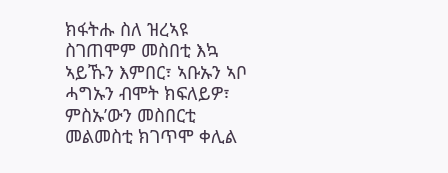ክፋትሑ ስለ ዝረኣዩ ስገጠሞም መስበቲ እኳ ኣይኹን እምበር፣ ኣቡኡን ኣቦ ሓግኡን ብሞት ክፍለይዎ፣ ምስኡ’ውን መስበርቲ መልመስቲ ክገጥሞ ቀሊል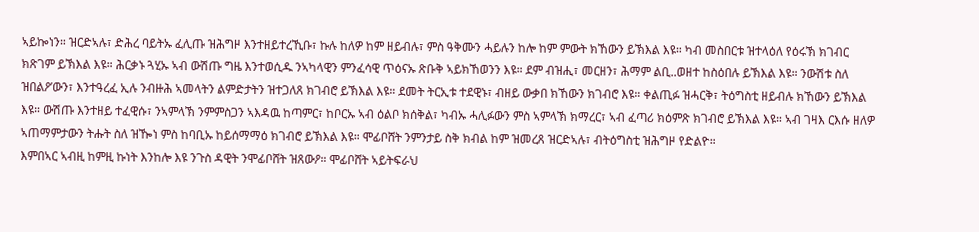ኣይኰነን። ዝርድኣሉ፣ ድሕረ ባይትኡ ፈሊጡ ዝሕግዞ እንተዘይተረኺቡ፣ ኩሉ ከለዎ ከም ዘይብሉ፣ ምስ ዓቅሙን ሓይሉን ከሎ ከም ምውት ክኸውን ይኽእል እዩ። ካብ መስበርቱ ዝተላዕለ የዕሩኽ ክገብር ክጽገም ይኽእል እዩ። ሕርቃኑ ጓሂኡ ኣብ ውሽጡ ግዜ እንተወሲዱ ንኣካላዊን ምንፈሳዊ ጥዕናኡ ጽቡቅ ኣይክኸወንን እዩ። ደም ብዝሒ፣ መርዘን፣ ሕማም ልቢ..ወዘተ ከስዕበሉ ይኽእል እዩ። ንውሽቱ ስለ ዝበልዖ’ውን፣ እንተዓረፈ ኢሉ ንብዙሕ ኣመላትን ልምድታትን ዝተጋለጸ ክገብሮ ይኽእል እዩ። ደመት ትርኢቱ ተደዊኑ፣ ብዘይ ውቃበ ክኸውን ክገብሮ እዩ። ቀልጢፉ ዝሓርቅ፣ ትዕግስቲ ዘይብሉ ክኸውን ይኽእል እዩ። ውሽጡ እንተዘይ ተፈዊሱ፣ ንኣምላኽ ንምምስጋን ኣእዳዉ ከጣምር፣ ከቦርኡ ኣብ ዕልቦ ክሰቅል፣ ካብኡ ሓሊፉውን ምስ ኣምላኽ ክማረር፣ ኣብ ፈጣሪ ክዕምጽ ክገብሮ ይኽእል እዩ። ኣብ ገዛእ ርእሱ ዘለዎ ኣጠማምታውን ትሑት ስለ ዝዀነ ምስ ከባቢኡ ከይሰማማዕ ክገብሮ ይኽእል እዩ። ሞፊቦሸት ንምንታይ ስቅ ክብል ከም ዝመረጸ ዝርድኣሉ፣ ብትዕግስቲ ዝሕግዞ የድልዮ።
እምበኣር ኣብዚ ከምዚ ኩነት እንከሎ እዩ ንጉስ ዳዊት ንሞፊቦሸት ዝጸውዖ። ሞፊቦሸት ኣይትፍራህ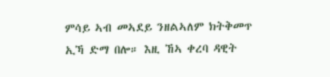ምሳይ ኣብ መኣደይ ንዘልኣለም ክትቅመጥ ኢኻ ድማ በሎ። እዚ ኸኣ ቀረባ ዳዊት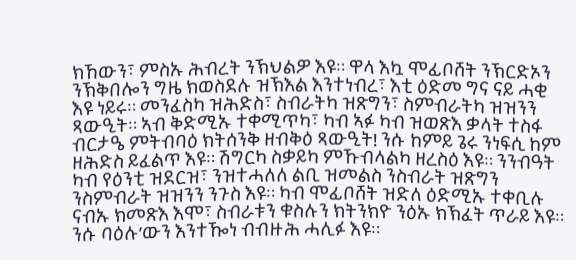ክኸውን፣ ምስኡ ሕብረት ንኽህልዎ እዩ። ዋላ እኳ ሞፊቦሸት ንኽርድኦን ንኽቅበሎን ግዜ ክወስደሉ ዝኽእል እንተነብረ፣ እቲ ዕድመ ግና ናይ ሓቂ እዩ ነይሩ። መንፈስካ ዝሕድስ፣ ስብራትካ ዝጽግን፣ ስምብራትካ ዝዝንን ጻውዒት። ኣብ ቅድሚኡ ተቀሚጥካ፣ ካብ ኣፉ ካብ ዝወጽእ ቃላት ተስፋ ብርታዔ ምትብባዕ ክትሰንቅ ዘብቅዕ ጻውዒት! ንሱ ከምይ ጌሩ ንነፍሲ ከም ዘሕድስ ይፈልጥ እዩ። ሽግርካ ስቃይካ ምኹብላልካ ዘረስዕ እዩ። ንንብዓት ካብ የዕንቲ ዝደርዝ፣ ንዝተሓለለ ልቢ ዝመልስ ንስብራት ዝጽግን ንስምብራት ዝዝንን ንጉስ እዩ። ካብ ሞፊቦሸት ዝድለ ዕድሚኡ ተቀቢሉ ናብኡ ክመጽእ እሞ፣ ስብራቱን ቁስሉን ክትንክዮ ንዕኡ ክኽፈት ጥራይ እዩ። ንሱ ባዕሉ’ውን እንተዀነ ብብዙሕ ሓሊፉ እዩ።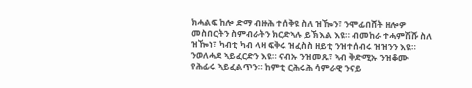ክሓልፍ ከሎ ድማ ብዙሕ ተሰቅዩ ስለ ዝዀን፣ ንሞፊበሸት ዘሎዎ መስበርትን ስምብራትን ክርድኣሉ ይኽእል እዩ። ብመከራ ተሓምሽሹ ስለ ዝዀነ፣ ካብቲ ካብ ላዛ ፍቅሩ ዝፈስስ ዘይቲ ንዝተሰብሩ ዝዝንን እዩ። ንወለሓደ ኣይፈርድን እዩ። ናብኡ ንዝመጹ፣ ኣብ ቅድሚኡ ንዝቆሙ የሕፊሩ ኣይፈልጥን። ከምቲ ርሕሩሕ ሳምራዊ ንናይ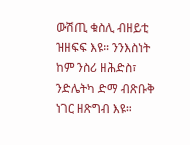ውሽጢ ቁስሊ ብዘይቲ ዝዘፍፍ እዩ። ንንእስነት ከም ንስሪ ዘሕድስ፣ ንድሌትካ ድማ ብጽቡቅ ነገር ዘጽግብ እዩ።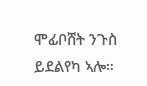ሞፊቦሸት ንጉስ ይደልየካ ኣሎ።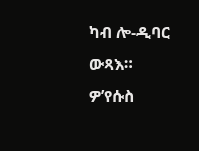ካብ ሎ-ዲባር ውጻእ።
ዎ’የሱስ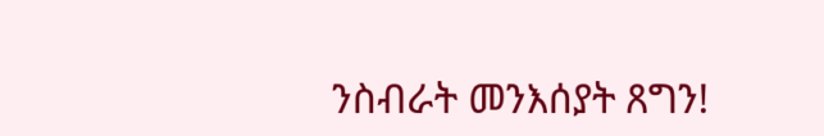ንስብራት መንእሰያት ጸግን!